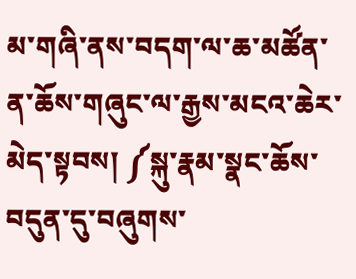མ་གཞི་ནས་བདག་ལ་ཆ་མཚོན་ན་ཆོས་གཞུང་ལ་རྒྱས་མངའ་ཆེར་མེད་སྟབས། ༼སྐུ་རྣམ་སྣང་ཆོས་བདུན་དུ་བཞུགས་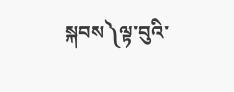སྐབས༽ལྟ་བུའི་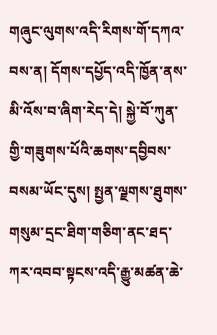གཞུང་ལུགས་འདི་རིགས་གོ་དཀའ་བས་ན། དོགས་དཔྱོད་འདི་ཁྱོན་ནས་མི་འོས་བ་ཞིག་རེད་དེ། སྐྱེ་བོ་ཀུན་གྱི་གཟུགས་པོའི་ཆགས་དབྱིབས་བསམ་ཡོང་དུས། སྤྱན་ལྗགས་ཐུགས་གསུམ་དྲང་ཐིག་གཅིག་ནང་ཐད་ཀར་འབབ་སྟངས་འདི་རྒྱུ་མཚན་ཆེ་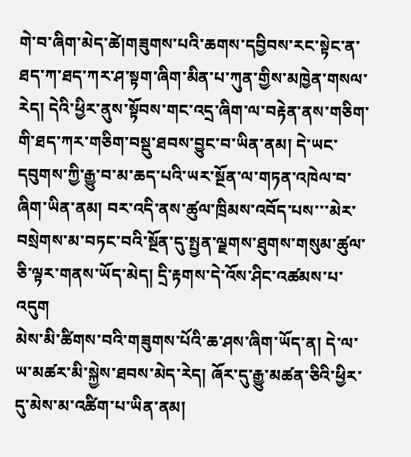གེ་བ་ཞིག་མེད་ཚེ།གཟུགས་པའི་ཆགས་དབྱིབས་རང་སྟེང་ན་ཐད་ཀ་ཐད་ཀར་ཤ་སྟག་ཞིག་མིན་པ་ཀུན་གྱིས་མཁྱེན་གསལ་རེད། དེའི་ཕྱིར་ནུས་སྟོབས་གང་འདྲ་ཞིག་ལ་བརྟེན་ནས་གཅིག་གི་ཐད་ཀར་གཅིག་བསྡུ་ཐབས་བྱུང་བ་ཡིན་ནམ། དེ་ཡང་དབུགས་ཀྱི་རྒྱུ་བ་མ་ཆད་པའི་ཡར་སྔོན་ལ་གཏན་འཁེལ་བ་ཞིག་ཡིན་ནམ། བར་འདི་ནས་ཚུལ་ཁྲིམས་འབོད་པས་་་མེར་བསྲེགས་མ་བཏང་བའི་སྔོན་དུ་སྤྱན་ལྗགས་ཐུགས་གསུམ་ཚུལ་ཅི་ལྟར་གནས་ཡོད་མེད། དྲི་རྟགས་དེ་འོས་ཤིང་འཚམས་པ་འདུག
མེས་མི་ཚིགས་བའི་གཟུགས་པོའི་ཆ་ཤས་ཞིག་ཡོད་ན། དེ་ལ་ཡ་མཚར་མི་སྐྱེས་ཐབས་མེད་རེད། ཞོར་དུ་རྒྱུ་མཚན་ཅིའི་ཕྱིར་དུ་མེས་མ་འཚིག་པ་ཡིན་ནམ།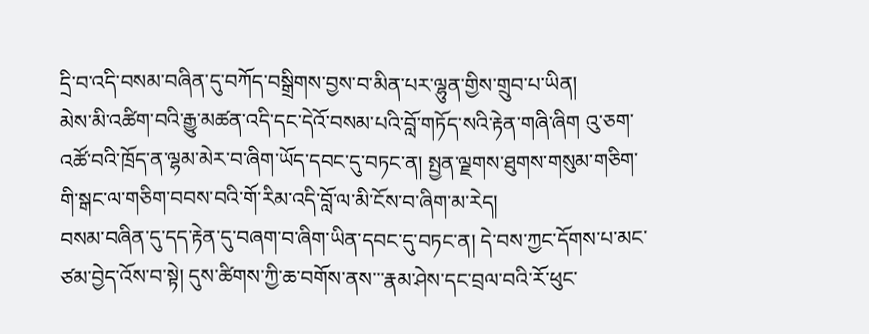དྲི་བ་འདི་བསམ་བཞིན་དུ་བཀོད་བསྒྲིགས་བྱས་བ་མིན་པར་ལྷུན་གྱིས་གྲུབ་པ་ཡིན།
མེས་མི་འཚིག་བའི་རྒྱུ་མཚན་འདི་དང་དེའོ་བསམ་པའི་བློ་གཏོད་སའི་རྟེན་གཞི་ཞིག འུ་ཅག་འཚོ་བའི་ཁྲོད་ན་ལྷམ་མེར་བ་ཞིག་ཡོད་དབང་དུ་བཏང་ན། སྤྱན་ལྗགས་ཐུགས་གསུམ་གཅིག་གི་སྒང་ལ་གཅིག་བབས་བའི་གོ་རིམ་འདི་བློ་ལ་མི་ངོས་བ་ཞིག་མ་རེད།
བསམ་བཞིན་དུ་དད་རྟེན་དུ་བཞག་བ་ཞིག་ཡིན་དབང་དུ་བཏང་ན། དེ་བས་ཀྱང་དོགས་པ་མང་ཙམ་བྱེད་འོས་བ་སྟེ། དུས་ཚིགས་ཀྱི་ཆ་བགོས་ནས་་་རྣམ་ཤེས་དང་བྲལ་བའི་རོ་ཕུང་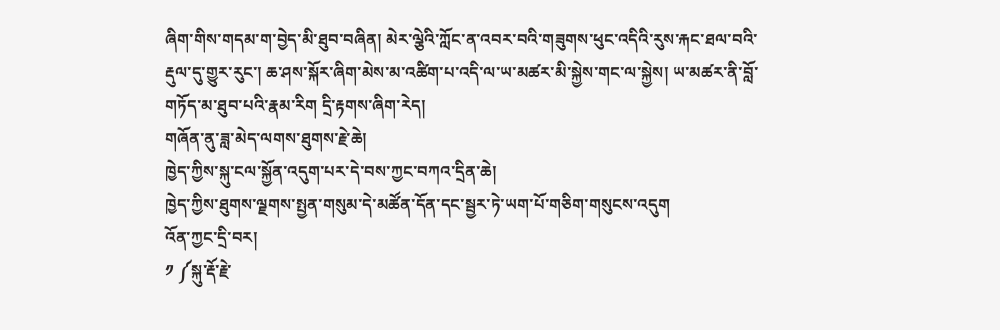ཞིག་གིས་གདམ་ག་བྱེད་མི་ཐུབ་བཞིན། མེར་ལྕེའི་ཀློང་ན་འབར་བའི་གཟུགས་ཕུང་འདིའི་རུས་རྐང་ཐལ་བའི་རྡུལ་དུ་གྱུར་རུང་། ཆ་ཤས་སྐོར་ཞིག་མེས་མ་འཚིག་པ་འདི་ལ་ཡ་མཚར་མི་སྐྱེས་གང་ལ་སྐྱེས། ཡ་མཚར་ནི་བློ་གཏོད་མ་ཐུབ་པའི་རྣམ་རིག དྲི་རྟགས་ཞིག་རེད།
གཞོན་ནུ་ཟླ་མེད་ལགས་ཐུགས་རྗེ་ཆེ།
ཁྱེད་ཀྱིས་སྐུ་ངལ་སྐྱོན་འདུག་པར་དེ་བས་ཀྱང་བཀའ་དྲིན་ཆེ།
ཁྱེད་ཀྱིས་ཐུགས་ལྗགས་སྤྱན་གསུམ་དེ་མཚོན་དོན་དང་སྦྱར་ཏེ་ཡག་པོ་གཅིག་གསུངས་འདུག
འོན་ཀྱང་དྲི་བར།
༡ ༼སྐུ་རྡོ་རྗེ་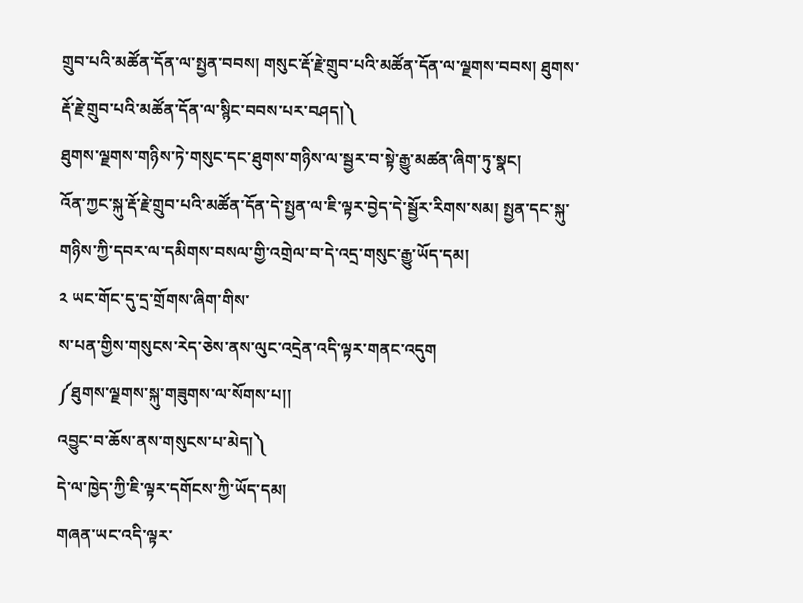གྲུབ་པའི་མཚོན་དོན་ལ་སྤྱན་བབས། གསུང་རྡོ་རྗེ་གྲུབ་པའི་མཚོན་དོན་ལ་ལྗགས་བབས། ཐུགས་རྡོ་རྗེ་གྲུབ་པའི་མཚོན་དོན་ལ་སྙིང་བབས་པར་བཤད།༽
ཐུགས་ལྗགས་གཉིས་ཏེ་གསུང་དང་ཐུགས་གཉིས་ལ་སྦྱར་བ་སྟེ་རྒྱུ་མཚན་ཞིག་ཏུ་སྣང།
འོན་ཀྱང་སྐུ་རྡོ་རྗེ་གྲུབ་པའི་མཚོན་དོན་དེ་སྤྱན་ལ་ཇི་ལྟར་བྱེད་དེ་སྦྱོར་རིགས་སམ། སྤྱན་དང་སྐུ་གཉིས་ཀྱི་དབར་ལ་དམིགས་བསལ་གྱི་འགྲེལ་བ་དེ་འདྲ་གསུང་རྒྱུ་ཡོད་དམ།
༢ ཡང་གོང་དུ་དྲ་གྲོགས་ཞིག་གིས་
ས་པན་གྱིས་གསུངས་རེད་ཅེས་ནས་ལུང་འདྲེན་འདི་ལྟར་གནང་འདུག
༼ཐུགས་ལྗགས་སྐུ་གཟུགས་ལ་སོགས་པ།།
འབྱུང་བ་ཆོས་ནས་གསུངས་པ་མེད།༽
དེ་ལ་ཁྱེད་ཀྱི་ཇི་ལྟར་དགོངས་ཀྱི་ཡོད་དམ།
གཞན་ཡང་འདི་ལྟར་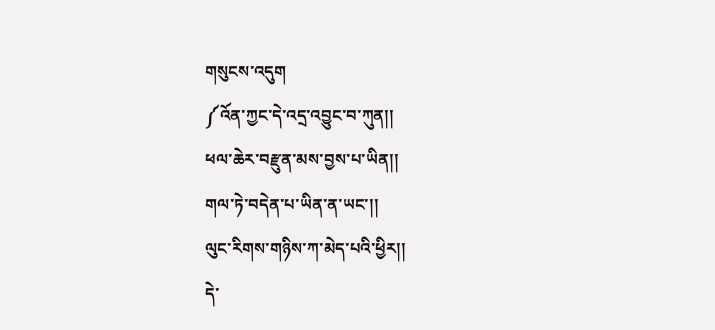གསུངས་འདུག
༼འོན་ཀྱང་དེ་འདྲ་འབྱུང་བ་ཀུན།།
ཕལ་ཆེར་བརྫུན་མས་བྱས་པ་ཡིན།།
གལ་ཏེ་བདེན་པ་ཡིན་ན་ཡང་།།
ལུང་རིགས་གཉིས་ཀ་མེད་པའི་ཕྱིར།།
དེ་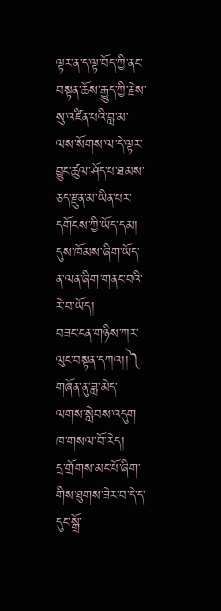ལྟར་ན་ད་ལྟ་བོད་ཀྱི་ནང་བསྟན་ཆོས་རྒྱུད་ཀྱི་རྗེས་སུ་འཛིན་པའི་བླ་མ་ལས་སོགས་ལ་དེ་ལྟར་བྱུང་ཚུལ་ཤོད་པ་ཐམས་ཅད་རྫུན་མ་ཡིན་པར་དགོངས་ཀྱི་ཡོད་དམ།
དུས་ཁོམས་ཞིག་ཡོད་ན་ལན་ཞིག་གནང་བའི་རེ་བ་ཡོད།
བཟང་ངན་གཉིས་ཀར་ལུང་བསྟན་དཀའ།།༽
གཞོན་ནུ་ཟླ་མེད་ལགས་སླེབས་འདུག ཁ་གསལ་བོ་རེད།
དྲ་གྲོགས་མང་པོ་ཞིག་གིས་ཐུགས་ཟེར་བ་དེ་ད་དུང་སྒྲོ་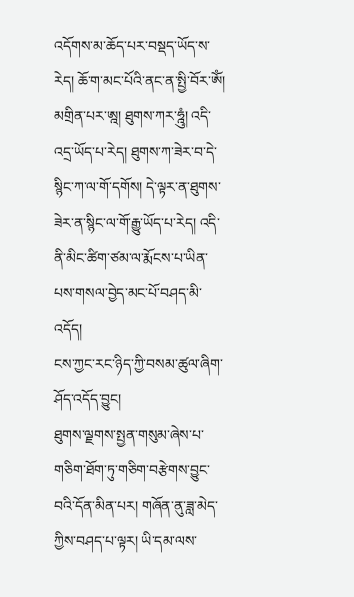འདོགས་མ་ཆོད་པར་བསྡད་ཡོད་ས་རེད། ཆོ་ག་མང་པོའི་ནང་ན་སྤྱི་བོར་ཨོཾ། མགྲིན་པར་ཨྰ། ཐུགས་ཀར་ཧྰུཾ། འདི་འདྲ་ཡོད་པ་རེད། ཐུགས་ཀ་ཟེར་བ་དེ་སྙིང་ཀ་ལ་གོ་དགོས། དེ་ལྟར་ན་ཐུགས་ཟེར་ན་སྙིང་ལ་གོ་རྒྱུ་ཡོད་པ་རེད། འདི་ནི་མིང་ཚིག་ཙམ་ལ་རྨོངས་པ་ཡིན་པས་གསལ་བྱེད་མང་པོ་བཤད་མི་འདོད།
ངས་ཀྱང་རང་ཉིད་ཀྱི་བསམ་ཚུལ་ཞིག་ཤོད་འདོད་བྱུང།
ཐུགས་ལྗགས་སྤྱན་གསུམ་ཞེས་པ་གཅིག་ཐོག་ཏུ་གཅིག་བརྩེགས་བྱུང་བའི་དོན་མིན་པར། གཞོན་ནུ་ཟླ་མེད་ཀྱིས་བཤད་པ་ལྟར། ཡི་དམ་ལས་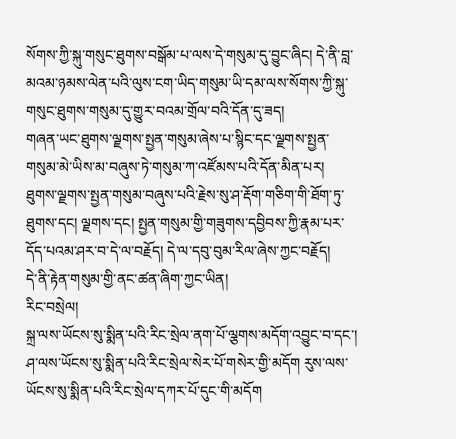སོགས་ཀྱི་སྐུ་གསུང་ཐུགས་བསྒོམ་པ་ལས་དེ་གསུམ་དུ་བྱུང་ཞིང། དེ་ནི་བླ་མའམ་ཉམས་ལེན་པའི་ལུས་ངག་ཡིད་གསུམ་ཡི་དམ་ལས་སོགས་ཀྱི་སྐུ་གསུང་ཐུགས་གསུམ་དུ་གྱུར་བའམ་གྲོལ་བའི་དོན་དུ་ཟད།
གཞན་ཡང་ཐུགས་ལྗགས་སྤྱན་གསུམ་ཞེས་པ་སྙིང་དང་ལྗགས་སྤྱན་གསུམ་མེ་ཡིས་མ་བཞུས་ཏེ་གསུམ་ཀ་འཛོམས་པའི་དོན་མིན་པར། ཐུགས་ལྗགས་སྤྱན་གསུམ་བཞུས་པའི་རྗེས་སུ་ཤ་རྡོག་གཅིག་གི་ཐོག་ཏུ་ཐུགས་དང། ལྗགས་དང། སྤྱན་གསུམ་གྱི་གཟུགས་དབྱིབས་ཀྱི་རྣམ་པར་དོད་པའམ་ཤར་བ་དེ་ལ་བརྗོད། དེ་ལ་དབུ་བུམ་རིལ་ཞེས་ཀྱང་བརྗོད།
དེ་ནི་རྟེན་གསུམ་གྱི་ནང་ཚན་ཞིག་ཀྱང་ཡིན།
རིང་བསྲེལ།
སྐྲ་ལས་ཡོངས་སུ་སྨིན་པའི་རིང་སྲེལ་ནག་པོ་ལྕགས་མདོག་འབྱུང་བ་དང་། ཤ་ལས་ཡོངས་སུ་སྨིན་པའི་རིང་སྲེལ་སེར་པོ་གསེར་གྱི་མདོག རུས་ལས་ཡོངས་སུ་སྨིན་པའི་རིང་སྲེལ་དཀར་པོ་དུང་གི་མདོག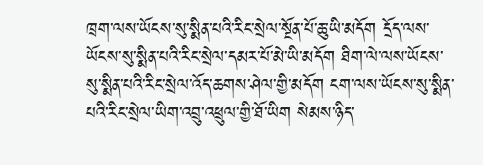ཁྲག་ལས་ཡོངས་སུ་སྨིན་པའི་རིང་སྲེལ་སྔོན་པོ་ཆུ་ཡི་མདོག དྲོད་ལས་ཡོངས་སུ་སྨིན་པའི་རིང་སྲེལ་དམར་པོ་མེ་ཡི་མདོག ཐིག་ལེ་ལས་ཡོངས་སུ་སྨིན་པའི་རིང་སྲེལ་འོད་ཆགས་ཤེལ་གྱི་མདོག ངག་ལས་ཡོངས་སུ་སྨིན་པའི་རིང་སྲེལ་ཡིག་འབྲུ་འཕྲུལ་གྱི་ཐོ་ཡིག སེམས་ཉིད་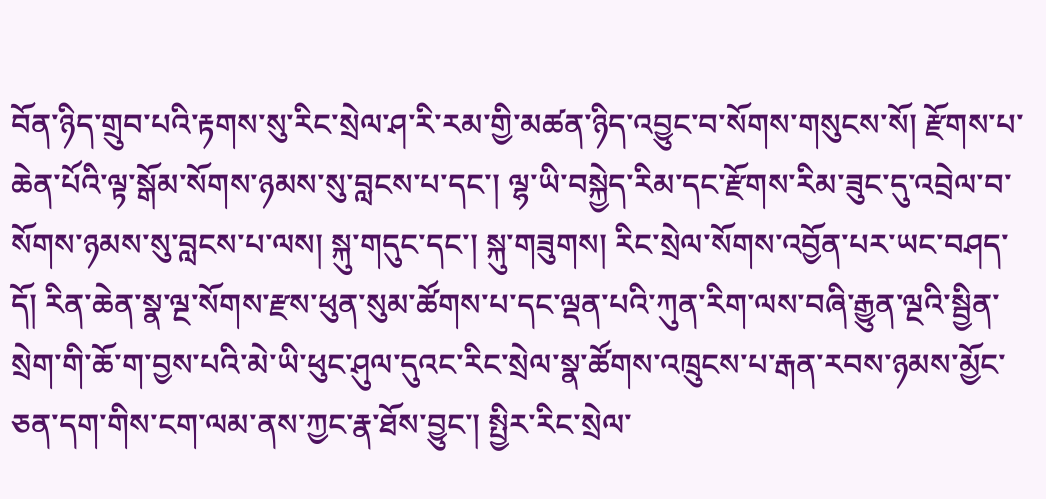བོན་ཉིད་གྲུབ་པའི་རྟགས་སུ་རིང་སྲེལ་ཤ་རི་རམ་གྱི་མཚན་ཉིད་འབྱུང་བ་སོགས་གསུངས་སོ། རྫོགས་པ་ཆེན་པོའི་ལྟ་སྒོམ་སོགས་ཉམས་སུ་བླངས་པ་དང་། ལྷ་ཡི་བསྐྱེད་རིམ་དང་རྫོགས་རིམ་ཟུང་དུ་འབྲེལ་བ་སོགས་ཉམས་སུ་བླངས་པ་ལས། སྐུ་གདུང་དང་། སྐུ་གཟུགས། རིང་སྲེལ་སོགས་འབྱོན་པར་ཡང་བཤད་དོ། རིན་ཆེན་སྣ་ལྔ་སོགས་རྫས་ཕུན་སུམ་ཚོགས་པ་དང་ལྡན་པའི་ཀུན་རིག་ལས་བཞི་རྒྱུན་ལྔའི་སྦྱིན་སྲེག་གི་ཆོ་ག་བྱས་པའི་མེ་ཡི་ཕུང་ཤུལ་དུའང་རིང་སྲེལ་སྣ་ཚོགས་འཁྲུངས་པ་རྒན་རབས་ཉམས་མྱོང་ཅན་དག་གིས་ངག་ལམ་ནས་ཀྱང་རྣ་ཐོས་བྱུང་། སྤྱིར་རིང་སྲེལ་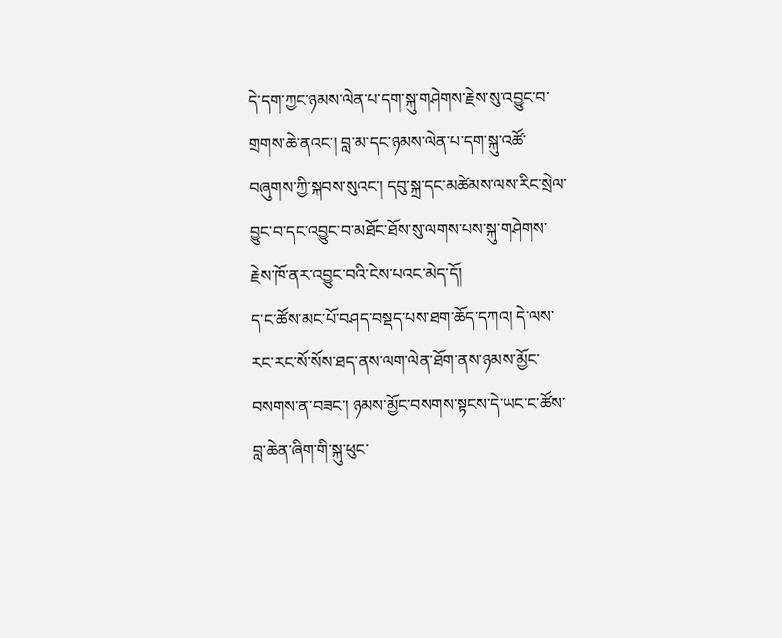དེ་དག་ཀྱང་ཉམས་ལེན་པ་དག་སྐུ་གཤེགས་རྗེས་སུ་འབྱུང་བ་གྲགས་ཆེ་ནའང་། བླ་མ་དང་ཉམས་ལེན་པ་དག་སྐུ་འཚོ་བཞུགས་ཀྱི་སྐབས་སུའང་། དབུ་སྐྲ་དང་མཚེམས་ལས་རིང་སྲེལ་བྱུང་བ་དང་འབྱུང་བ་མཐོང་ཐོས་སུ་ལགས་པས་སྐུ་གཤེགས་རྗེས་ཁོ་ནར་འབྱུང་བའི་ངེས་པའང་མེད་དོ།
ད་ང་ཚོས་མང་པོ་བཤད་བསྡད་པས་ཐག་ཆོད་དཀའ། དེ་ལས་རང་རང་སོ་སོས་ཐད་ནས་ལག་ལེན་ཐོག་ནས་ཉམས་མྱོང་བསགས་ན་བཟང་། ཉམས་མྱོང་བསགས་སྟངས་དེ་ཡང་ང་ཚོས་བླ་ཆེན་ཞིག་གི་སྐུ་ཕུང་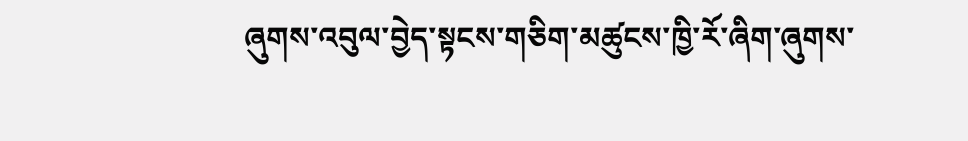ཞུགས་འབུལ་བྱེད་སྟངས་གཅིག་མཚུངས་ཁྱི་རོ་ཞིག་ཞུགས་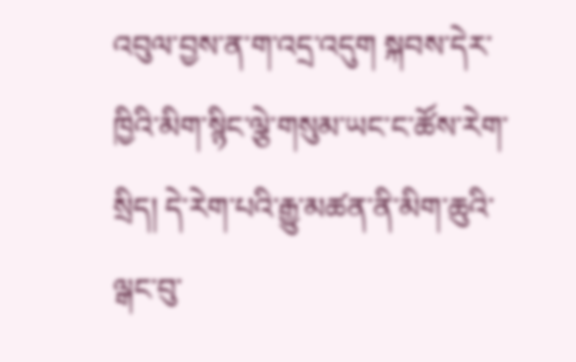འབུལ་བྱས་ན་ག་འདྲ་འདུག སྐབས་དེར་ཁྱིའི་མིག་སྙིང་ལྕེ་གསུམ་ཡང་ང་ཚོས་རེག་སྲིད། དེ་རེག་པའི་རྒྱུ་མཚན་ནི་མིག་ཆུའི་ལྒང་བུ་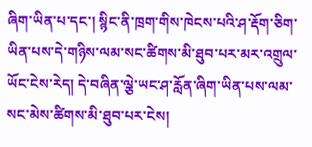ཞིག་ཡིན་པ་དང་། སྙིང་ནི་ཁྲག་གིས་ཁེངས་པའི་ཤ་རྡོག་ཅིག་ཡིན་པས་དེ་གཉིས་ལམ་སང་ཚིགས་མི་ཐུབ་པར་མར་འགྲུལ་ཡོང་ངེས་རེད། དེ་བཞིན་ལྕེ་ཡང་ཤ་རློན་ཞིག་ཡིན་པས་ལམ་སང་མེས་ཚིགས་མི་ཐུབ་པར་ངེས།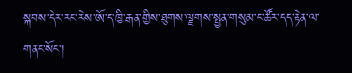སྐབས་དེར་རང་རེས་ཨོ་ད་ཁྱི་རྒན་གྱིས་ཐུགས་ལྗགས་སྤྱན་གསུམ་ང་ཚོར་དད་རྟེན་ལ་གནང་སོང་།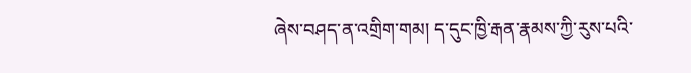ཞེས་བཤད་ན་འགྲིག་གམ། ད་དུང་ཁྱི་རྒན་རྣམས་ཀྱི་རུས་པའི་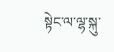སྟེང་ལ་ལྷ་སྐུ་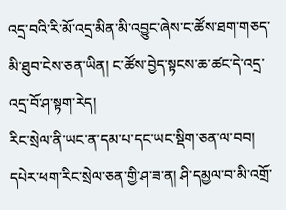འདྲ་བའི་རི་མོ་འདྲ་མིན་མི་འབྱུང་ཞེས་ང་ཚོས་ཐག་གཅད་མི་ཐུབ་ངེས་ཅན་ཡིན། ང་ཚོས་བྱེད་སྟངས་ཆ་ཚང་དེ་འདྲ་འདྲ་བོ་ཤ་སྟག་རེད།
རིང་སྲེལ་ནི་ཡང་ན་དམ་པ་དང་ཡང་སྡིག་ཅན་ལ་བབ། དཔེར་ཕག་རིང་སྲེལ་ཅན་གྱི་ཤ་ཟ་ན། ཤི་དམྱལ་བ་མི་འགྲོ་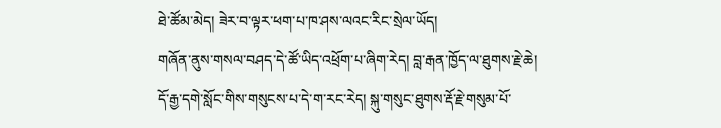ཐེ་ཚོམ་མེད། ཟེར་བ་ལྟར་ཕག་པ་ཁ་ཤས་ལའང་རིང་སྲེལ་ཡོད།
གཞོན་ནུས་གསལ་བཤད་དེ་ཚོ་ཡིད་འཕྲོག་པ་ཞིག་རེད། བླ་རྒན་ཁྱོད་ལ་ཐུགས་རྗེ་ཆེ།
དོ་རྒྱ་དགེ་སློང་གིས་གསུངས་པ་དེ་ག་རང་རེད། སྐུ་གསུང་ཐུགས་རྡོ་རྗེ་གསུམ་པོ་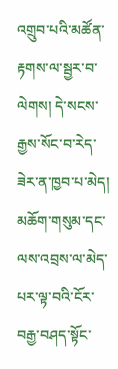འགྲུབ་པའི་མཚོན་རྟགས་ལ་སྦྱར་བ་ལེགས། དེ་སངས་རྒྱས་སོང་བ་རེད་ཟེར་ན་ཁྱབ་པ་མེད། མཆོག་གསུམ་དང་ལས་འབྲས་ལ་མེད་པར་ལྟ་བའི་ངོར་བརྒྱ་བཤད་སྟོང་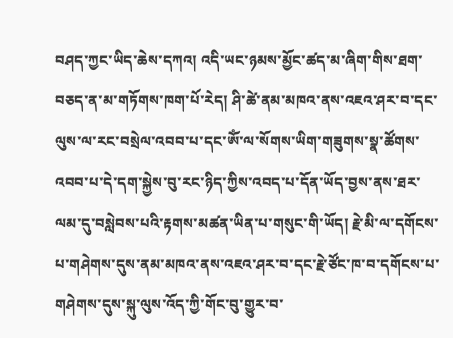བཤད་ཀྱང་ཡིད་ཆེས་དཀའ། འདི་ཡང་ཉམས་མྱོང་ཚད་མ་ཞིག་གིས་ཐག་བཅད་ན་མ་གཏོགས་ཁག་པོ་རེད། ཤི་ཚེ་ནམ་མཁའ་ནས་འཇའ་ཤར་བ་དང་ལུས་ལ་རང་བསྲེལ་འབབ་པ་དང་ཨོཾ་ལ་སོགས་ཡིག་གཟུགས་སྣ་ཚོགས་འབབ་པ་དེ་དག་སྐྱེས་བུ་རང་ཉིད་ཀྱིས་འབད་པ་དོན་ཡོད་བྱས་ནས་ཐར་ལམ་དུ་བསླེབས་པའི་རྟགས་མཚན་ཡིན་པ་གསུང་གི་ཡོད། རྗེ་མི་ལ་དགོངས་པ་གཤེགས་དུས་ནམ་མཁའ་ནས་འཇའ་ཤར་བ་དང་རྗེ་ཙོང་ཁ་བ་དགོངས་པ་གཤེགས་དུས་སྐུ་ལུས་འོད་ཀྱི་གོང་བུ་གྱུར་བ་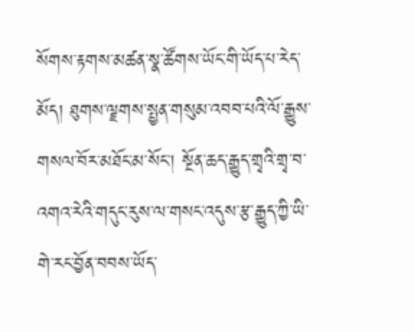སོགས་རྟགས་མཚན་སྣ་ཚོགས་ཡོང་གི་ཡོད་པ་རེད་མོད། ཐུགས་ལྗགས་སྤྱན་གསུམ་འབབ་པའི་ལོ་རྒྱུས་གསལ་བོར་མཐོང་མ་སོང་། སྔོན་ཆད་རྒྱུད་གྲྭའི་གྲྭ་བ་འགའ་རེའི་གདུང་རུས་ལ་གསང་འདུས་རྩ་རྒྱུད་ཀྱི་ཡི་གེ་རང་བྱོན་བབས་ཡོད་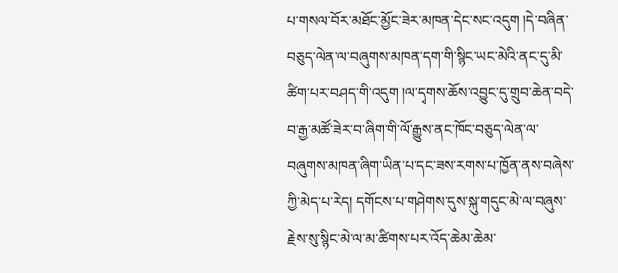པ་གསལ་བོར་མཐོང་མྱོང་ཟེར་མཁན་དེང་སང་འདུག །དེ་བཞིན་བཅུད་ལེན་ལ་བཞུགས་མཁན་དག་གི་སྙིང་ཡང་མེའི་ནང་དུ་མི་ཚིག་པར་བཤད་གི་འདུག །ལ་དྭགས་ཆོས་འབྱུང་དུ་གྲུབ་ཆེན་བདེ་བ་རྒྱ་མཚོ་ཟེར་བ་ཞིག་གི་ལོ་རྒྱུས་ནང་ཁོང་བཅུད་ལེན་ལ་བཞུགས་མཁན་ཞིག་ཡིན་པ་དང་ཟས་རགས་པ་ཁྱོན་ནས་བཞེས་ཀྱི་མེད་པ་རེད། དགོངས་པ་གཤེགས་དུས་སྐུ་གདུང་མེ་ལ་བཞུས་རྗེས་སུ་སྙིང་མེ་ལ་མ་ཚིགས་པར་འོད་ཆེམ་ཆེམ་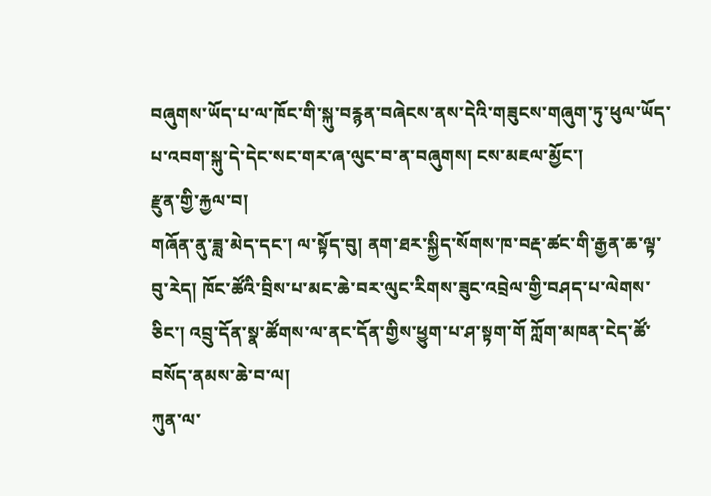བཞུགས་ཡོད་པ་ལ་ཁོང་གི་སྐུ་བརྙན་བཞེངས་ནས་དེའི་གཟུངས་གཞུག་ཏུ་ཕུལ་ཡོད་པ་འབག་སྐུ་དེ་དེང་སང་གར་ཞ་ལུང་བ་ན་བཞུགས། ངས་མཇལ་མྱོང་།
རྫུན་གྱི་རྐྱལ་བ།
གཞོན་ནུ་ཟླ་མེད་དང་། ལ་སྟོད་བུ། ནག་ཐར་སྐྱིད་སོགས་ཁ་བརྡ་ཚང་གི་རྒྱན་ཆ་ལྟ་བུ་རེད། ཁོང་ཚོའི་བྲིས་པ་མང་ཆེ་བར་ལུང་རིགས་ཟུང་འབྲེལ་གྱི་བཤད་པ་ལེགས་ཅིང་། འབྲུ་དོན་སྣ་ཚོགས་ལ་ནང་དོན་གྱིས་ཕྱུག་པ་ཤ་སྟག་གོ ཀློག་མཁན་ངེད་ཚོ་བསོད་ནམས་ཆེ་བ་ལ།
ཀུན་ལ་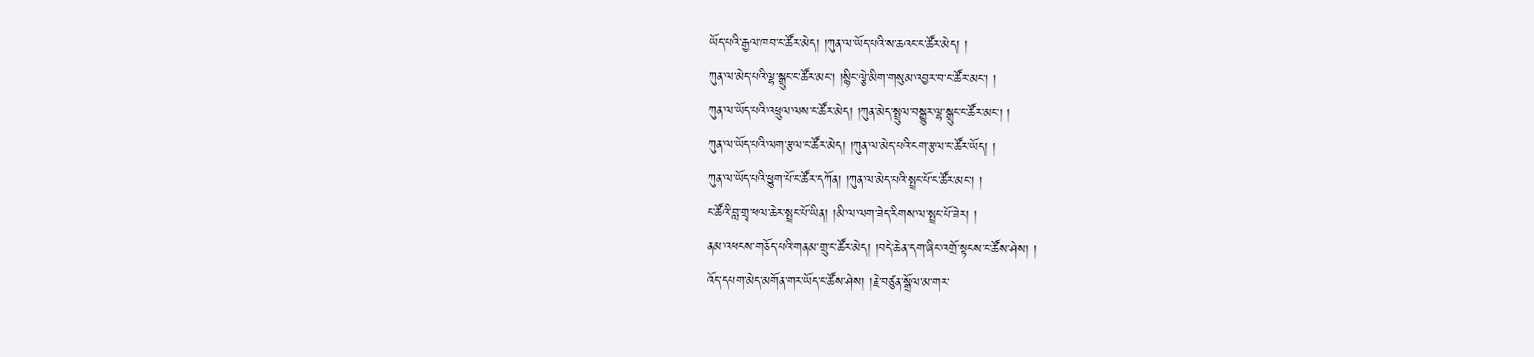ཡོད་པའི་རྒྱལ་ཁབ་ང་ཚོར་མེད། །ཀུན་ལ་ཡོད་པའི་ས་ཆའང་ང་ཚོར་མེད། །
ཀུན་ལ་མེད་པའི་ལྷ་སྒྲུང་ང་ཚོར་མང་། །སྙིང་ལྕེ་མིག་གསུམ་འབྱར་བ་ང་ཚོར་མང་། །
ཀུན་ལ་ཡོད་པའི་འཕྲུལ་ལས་ང་ཚོར་མེད། །ཀུན་མེད་སྤྲུལ་བསྒྱུར་ལྷ་སྒྲུང་ང་ཚོར་མང་། །
ཀུན་ལ་ཡོད་པའི་ལག་རྩལ་ང་ཚོར་མེད། །ཀུན་ལ་མེད་པའི་ངག་རྩལ་ང་ཚོར་ཡོད། །
ཀུན་ལ་ཡོད་པའི་ཕྱུག་པོ་ང་ཚོར་དཀོན། །ཀུན་ལ་མེད་པའི་སྤྲང་པོ་ང་ཚོར་མང་། །
ང་ཚོའི་བླ་གྲྭ་ཕལ་ཆེར་སྤྲང་པོ་ཡིན། །མི་ལ་ལག་ཟེད་རིགས་ལ་སྤྲང་པོ་ཟེར། །
ནམ་འཕངས་གཅོད་པའི་གནམ་གྲུ་ང་ཚོར་མེད། །བདེ་ཆེན་དག་ཞིང་འགྲོ་སྟངས་ང་ཚོས་ཤེས། །
འོད་དཔག་མེད་མགོན་གར་ཡོད་ང་ཚོས་ཤེས། །རྗེ་བཙུན་སྒྲོལ་མ་གར་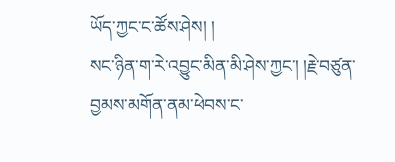ཡོད་ཀྱང་ང་ཚོས་ཤེས། །
སང་ཉིན་ག་རེ་འབྱུང་མིན་མི་ཤེས་ཀྱང་། །རྗེ་བཙུན་བྱམས་མགོན་ནམ་ཕེབས་ང་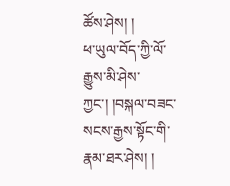ཚོས་ཤེས། །
ཕ་ཡུལ་བོད་ཀྱི་ལོ་རྒྱུས་མི་ཤེས་ཀྱང་། །བསྐལ་བཟང་སངས་རྒྱས་སྟོང་གི་རྣམ་ཐར་ཤེས། །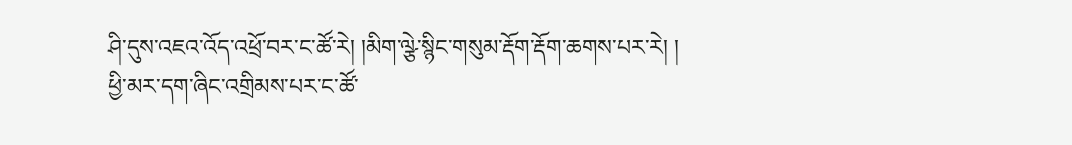ཤི་དུས་འཇའ་འོད་འཕྲོ་བར་ང་ཚོ་རེ། །མིག་ལྩེ་སྙིང་གསུམ་རྡོག་རྡོག་ཆགས་པར་རེ། །
ཕྱི་མར་དག་ཞིང་འགྲིམས་པར་ང་ཚོ་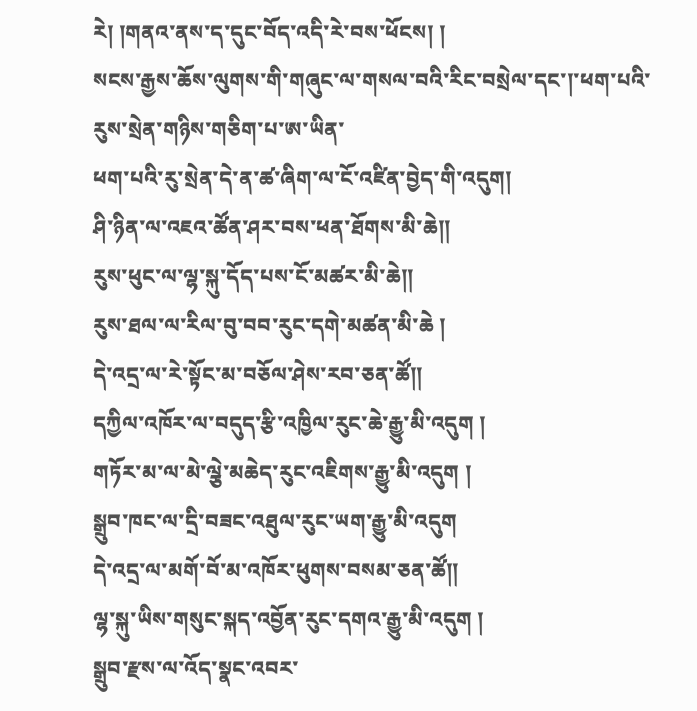རེ། །གནའ་ནས་ད་དུང་བོད་འདི་རེ་བས་ཕོངས། །
སངས་རྒྱས་ཆོས་ལུགས་གི་གཞུང་ལ་གསལ་བའི་རིང་བསྲེལ་དང་།་ཕག་པའི་རུས་སྲེན་གཉིས་གཅིག་པ་ཨ་ཡིན་
ཕག་པའི་རུ་སྲེན་དེ་ན་ཚ་ཞིག་ལ་ངོ་འཛིན་བྱེད་གི་འདུག།
ཤི་ཉིན་ལ་འཇའ་ཚོན་ཤར་བས་ཕན་ཐོགས་མི་ཆེ༎
རུས་ཕུང་ལ་ལྷ་སྐུ་དོད་པས་ངོ་མཚར་མི་ཆེ༎
རུས་ཐལ་ལ་རིལ་བུ་བབ་རུང་དགེ་མཚན་མི་ཆེ །
དེ་འདྲ་ལ་རེ་སྟོང་མ་བཅོལ་ཤེས་རབ་ཅན་ཚོ༎
དཀྱིལ་འཁོར་ལ་བདུད་རྩི་འཁྱིལ་རུང་ཆེ་རྒྱུ་མི་འདུག །
གཏོར་མ་ལ་མེ་ལྕེ་མཆེད་རུང་འཇིགས་རྒྱུ་མི་འདུག །
སྒྲུབ་ཁང་ལ་དྲི་བཟང་འཐུལ་རུང་ཡག་རྒྱུ་མི་འདུག
དེ་འདྲ་ལ་མགོ་བོ་མ་འཁོར་ཕུགས་བསམ་ཅན་ཚོ༎
ལྷ་སྐུ་ཡིས་གསུང་སྐད་འབྱོན་རུང་དགའ་རྒྱུ་མི་འདུག །
སྒྲུབ་རྫས་ལ་འོད་སྣང་འབར་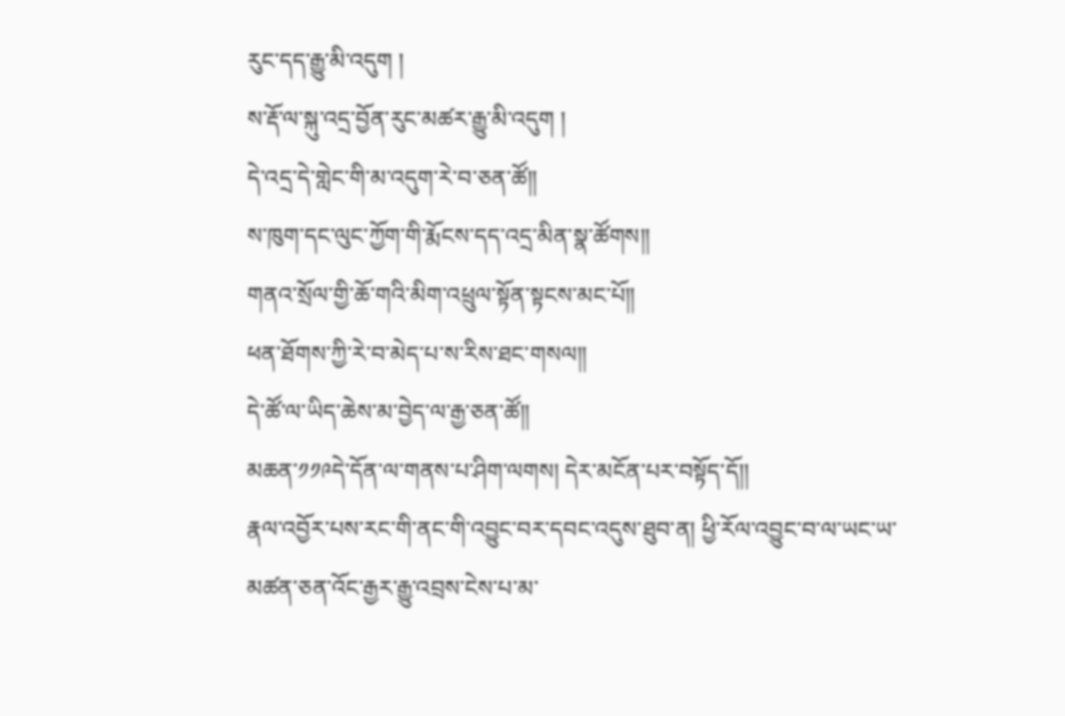རུང་དད་རྒྱུ་མི་འདུག །
ས་རྡོ་ལ་སྐུ་འདྲ་བྱོན་རུང་མཚར་རྒྱུ་མི་འདུག །
དེ་འདྲ་དེ་གླེང་གི་མ་འདུག་རེ་བ་ཅན་ཚོ༎
ས་ཁུག་དང་ལུང་ཀྱོག་གི་རྨོངས་དད་འདྲ་མིན་སྣ་ཚོགས༎
གནའ་སྲོལ་གྱི་ཆོ་གའི་མིག་འཕྲུལ་སྟོན་སྟངས་མང་པོ༎
ཕན་ཐོགས་ཀྱི་རེ་བ་མེད་པ་ས་རིས་ཐང་གསལ༎
དེ་ཚོ་ལ་ཡིད་ཆེས་མ་བྱེད་ལ་རྒྱ་ཅན་ཚོ༎
མཆན་༡༡༩དེ་དོན་ལ་གནས་པ་ཤིག་ལགས། དེར་མངོན་པར་བསྟོད་དོ།།
རྣལ་འབྱོར་པས་རང་གི་ནང་གི་འབྱུང་བར་དབང་འདུས་ཐུབ་ན། ཕྱི་རོལ་འབྱུང་བ་ལ་ཡང་ཡ་མཚན་ཅན་འོང་རྒྱར་རྒྱུ་འབྲས་ངེས་པ་མ་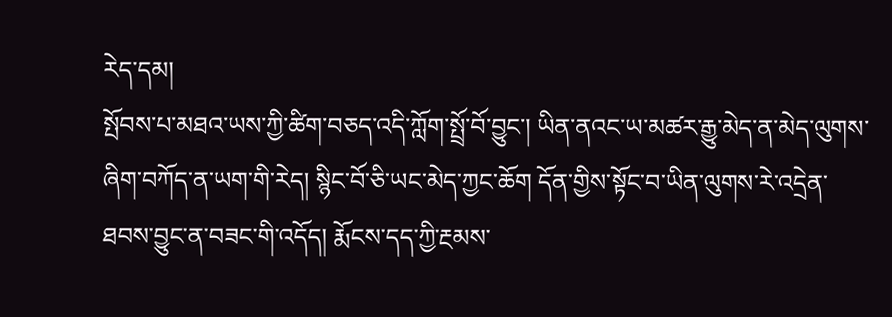རེད་དམ།
སྤོབས་པ་མཐའ་ཡས་ཀྱི་ཚིག་བཅད་འདི་ཀློག་སྤྲོ་བོ་བྱུང་། ཡིན་ནའང་ཡ་མཚར་རྒྱུ་མེད་ན་མེད་ལུགས་ཞིག་བཀོད་ན་ཡག་གི་རེད། སྙིང་བོ་ཅི་ཡང་མེད་ཀྱང་ཆོག དོན་གྱིས་སྟོང་བ་ཡིན་ལུགས་རེ་འདྲེན་ཐབས་བྱུང་ན་བཟང་གི་འདོད། རྨོངས་དད་ཀྱི་རྔམས་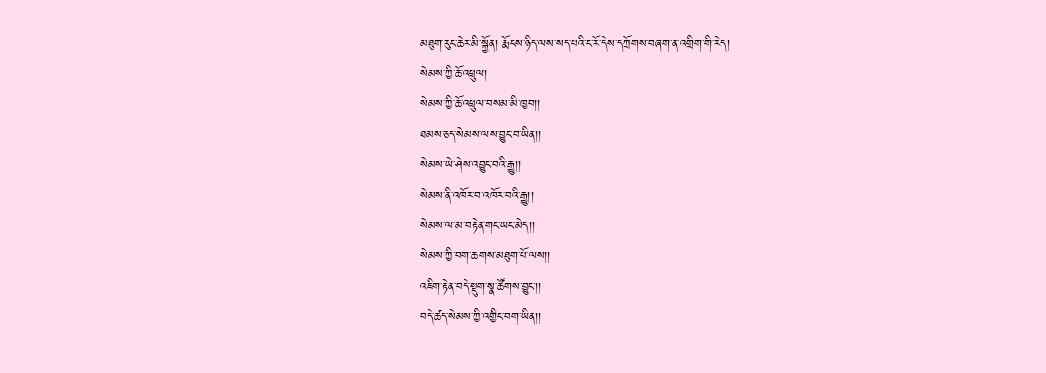མཐུག་རུང་ཆེར་མི་སྐྱོན། རྨོངས་ཉིད་ལས་སད་པའི་ང་རོ་དེས་དཀྲོགས་བཞག་ན་འགྲིག་གི་རེད།
སེམས་ཀྱི་ཆོ་འཕྲུལ།
སེམས་ཀྱི་ཆོ་འཕྲུལ་བསམ་མི་ཁྱབ།།
ཐམས་ཅད་སེམས་ལས་བྱུང་བ་ཡིན།།
སེམས་ཡེ་ཤེས་འབྱུང་བའི་རྒྱུ།།
སེམས་ནི་འཁོར་བ་འཁོར་བའི་རྒྱུ།།
སེམས་ལ་མ་བརྟེན་གང་ཡང་མེད།།
སེམས་ཀྱི་བག་ཆགས་མཐུག་པོ་ལས།།
འཇིག་རྟེན་བདེ་སྡུག་སྣ་ཚོགས་བྱུང་།།
བདེ་ཚད་སེམས་ཀྱི་འགྱིང་བག་ཡིན།།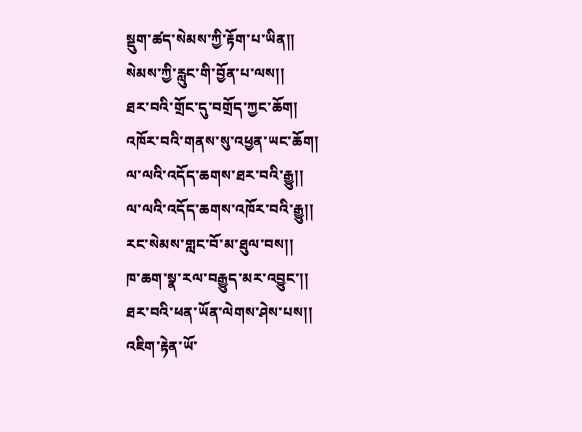སྡུག་ཚད་སེམས་ཀྱི་རྟོག་པ་ཡིན།།
སེམས་ཀྱི་རླུང་གི་བྱོན་པ་ལས།།
ཐར་བའི་གྲོང་དུ་བགྲོད་ཀྱང་ཆོག།
འཁོར་བའི་གནས་སུ་འཕྱན་ཡང་ཆོག།
ལ་ལའི་འདོད་ཆགས་ཐར་བའི་རྒྱུ།།
ལ་ལའི་འདོད་ཆགས་འཁོར་བའི་རྒྱུ།།
རང་སེམས་གླང་བོ་མ་ཐུལ་བས།།
ཁ་ཆག་སྣ་རལ་བརྒྱུད་མར་འབྱུང་།།
ཐར་བའི་ཕན་ཡོན་ལེགས་ཤེས་པས།།
འཇིག་རྟེན་ཡོ་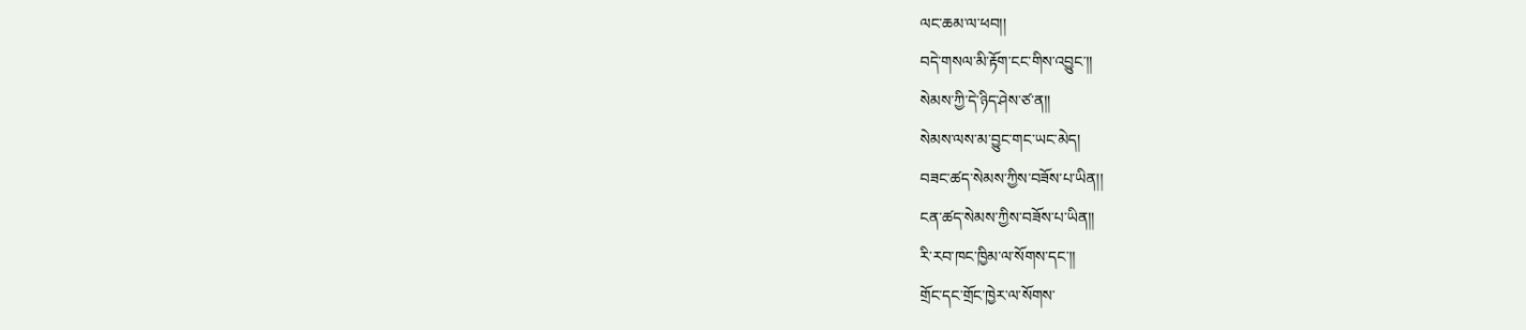ལང་ཆམ་ལ་ཕབ།།
བདེ་གསལ་མི་རྟོག་ངང་གིས་འབྱུང་།།
སེམས་ཀྱི་དེ་ཉིད་ཤེས་ཙ་ན།།
སེམས་ལས་མ་བྱུང་གང་ཡང་མེད།
བཟང་ཚད་སེམས་ཀྱིས་བཟོས་པ་ཡིན།།
ངན་ཚད་སེམས་ཀྱིས་བཟོས་པ་ཡིན།།
རི་རབ་ཁང་ཁྱིམ་ལ་སོགས་དང་།།
གྲོང་དང་གྲོང་ཁྱེར་ལ་སོགས་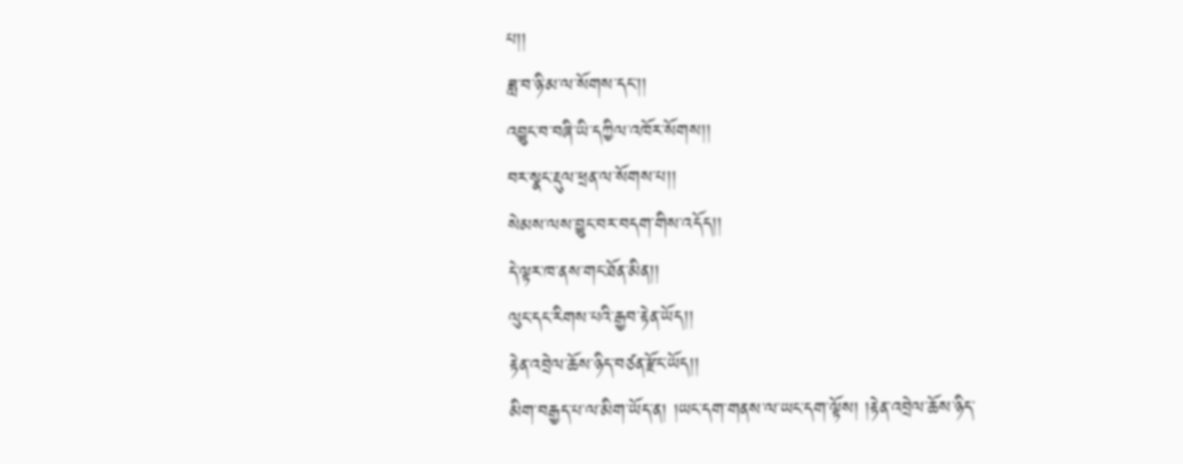པ།།
ཟླ་བ་ཉི་མ་ལ་སོགས་དང་།།
འབྱུང་བ་བཞི་ཡི་དཀྱིལ་འཁོར་སོགས།།
བར་སྣང་རྡུལ་ཕྲན་ལ་སོགས་པ།།
སེམས་ལས་བྱུང་བར་བདག་གིས་འདོད།།
དེ་ལྟར་ཁ་ནས་གང་ཐོན་མིན།།
ལུང་དང་རིགས་པའི་རྒྱབ་རྟེན་ཡོད།།
རྟེན་འབྲེལ་ཆོས་ཉིད་བཙན་རྫོང་ཡོད།།
མིག་བརྒྱད་པ་ལ་མིག་ཡོད་ན། །ཡང་དག་གནས་ལ་ཡང་དག་ལྟོས། །རྟེན་འབྲེལ་ཆོས་ཉིད་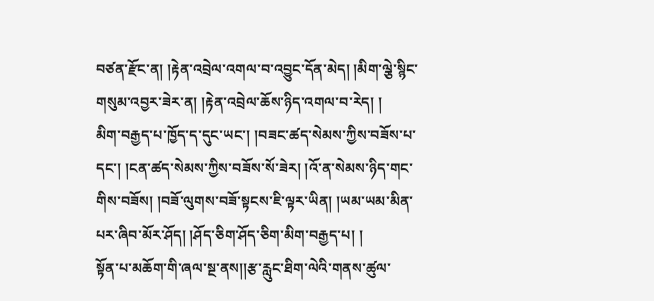བཙན་རྫོང་ན། །རྟེན་འབྲེལ་འགལ་བ་འབྱུང་དོན་མེད། །མིག་ལྕེ་སྙིང་གསུམ་འབྱར་ཟེར་ན། །རྟེན་འབྲེལ་ཆོས་ཉིད་འགལ་བ་རེད། །
མིག་བརྒྱད་པ་ཁྱོད་ད་དུང་ཡང་། །བཟང་ཚད་སེམས་ཀྱིས་བཟོས་པ་དང་། །ངན་ཚད་སེམས་ཀྱིས་བཟོས་སོ་ཟེར། །འོ་ན་སེམས་ཉིད་གང་གིས་བཟོས། །བཟོ་ལུགས་བཟོ་སྟངས་ཇི་ལྟར་ཡིན། །ཡམ་ཡམ་མིན་པར་ཞིབ་མོར་ཤོད། །ཤོད་ཅིག་ཤོད་ཅིག་མིག་བརྒྱད་པ། །
སྟོན་པ་མཆོག་གི་ཞལ་སྔ་ནས།།རྩ་རླུང་ཐིག་ལེའི་གནས་ཚུལ་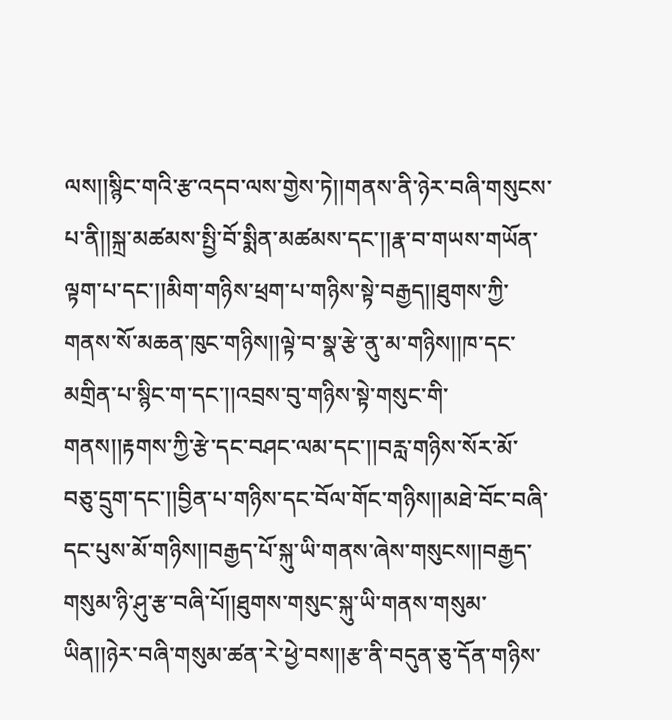ལས།།སྙིང་གའི་རྩ་འདབ་ལས་གྱེས་ཏེ།།གནས་ནི་ཉེར་བཞི་གསུངས་པ་ནི།།སྐྲ་མཚམས་སྤྱི་བོ་སྨིན་མཚམས་དང་།།རྣ་བ་གཡས་གཡོན་ལྟག་པ་དང་།།མིག་གཉིས་ཕྲག་པ་གཉིས་སྟེ་བརྒྱད།།ཐུགས་ཀྱི་གནས་སོ་མཆན་ཁུང་གཉིས།།ལྟེ་བ་སྣ་རྩེ་ནུ་མ་གཉིས།།ཁ་དང་མགྲིན་པ་སྙིང་ག་དང་།།འབྲས་བུ་གཉིས་སྟེ་གསུང་གི་གནས།།རྟགས་ཀྱི་རྩེ་དང་བཤང་ལམ་དང་།།བརླ་གཉིས་སོར་མོ་བཅུ་དྲུག་དང་།།བྱིན་པ་གཉིས་དང་བོལ་གོང་གཉིས།།མཐེ་བོང་བཞི་དང་པུས་མོ་གཉིས།།བརྒྱད་པོ་སྐུ་ཡི་གནས་ཞེས་གསུངས།།བརྒྱད་གསུམ་ཉི་ཤུ་རྩ་བཞི་པོ།།ཐུགས་གསུང་སྐུ་ཡི་གནས་གསུམ་ཡིན།།ཉེར་བཞི་གསུམ་ཚན་རེ་ཕྱེ་བས།།རྩ་ནི་བདུན་ཅུ་དོན་གཉིས་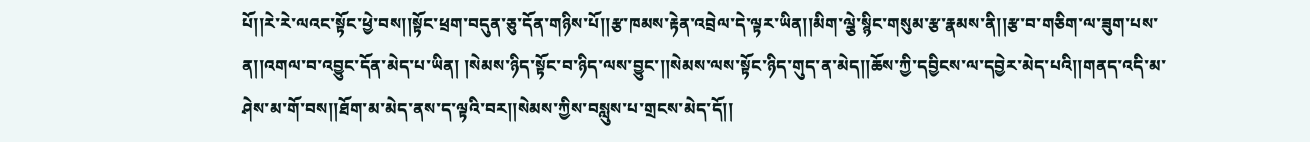པོ།།རེ་རེ་ལའང་སྟོང་ཕྱེ་བས།།སྟོང་ཕྲག་བདུན་ཅུ་དོན་གཉིས་པོ།།རྩ་ཁམས་རྟེན་འབྲེལ་དེ་ལྟར་ཡིན།།མིག་ལྕེ་སྙིང་གསུམ་རྩ་རྣམས་ནི།།རྩ་བ་གཅིག་ལ་ཟུག་པས་ན།།འགལ་བ་འབྱུང་དོན་མེད་པ་ཡིན། །སེམས་ཉིད་སྟོང་བ་ཉིད་ལས་བྱུང་།།སེམས་ལས་སྟོང་ཉིད་གུད་ན་མེད།།ཆོས་ཀྱི་དབྱིངས་ལ་དབྱེར་མེད་པའི།།གནད་འདི་མ་ཤེས་མ་གོ་བས།།ཐོག་མ་མེད་ནས་ད་ལྟའི་བར།།སེམས་ཀྱིས་བསླུས་པ་གྲངས་མེད་དོ།།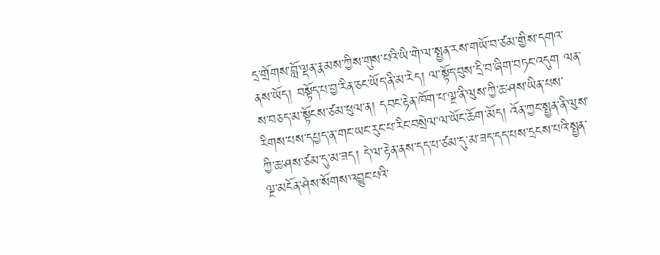དྲ་གྲོགས་བློ་ལྡན་རྣམས་ཀྱིས་གུས་པའི་ཡི་གེ་ལ་སྤྱན་རས་གཡོ་བ་ཙམ་གྱིས་དགའ་ནས་ཡོད། བསྟོད་པ་བྱ་རིན་ཅང་ཡོད་ནི་མ་རེད། ལ་སྟོད་བུས་དྲི་བ་ཞིག་བཏང་འདུག ལན་ས་བཅད་མ་སྟོངས་ཙམ་ཕུལ་ན། དབང་རྟེན་ཁོག་པ་ལྔ་ནི་ལུས་ཀྱི་ཆ་ཤས་ཡིན་པས་རིགས་པས་དཔྱད་ན་གང་ཡང་རུང་པ་རིང་བསྲེལ་ལ་ཡོང་ཆོག་མོད། འོན་ཀྱང་སྤྱན་ནི་ལུས་ཀྱི་ཆ་ཤས་ཙམ་དུ་མ་ཟད། དེ་ལ་རྟེན་ནས་དད་པ་ཙམ་དུ་མ་ཟད་དད་པས་དྲངས་པའི་སྤྱན་ལྔ་མངོན་ཤེས་སོགས་འབྱུང་པའི་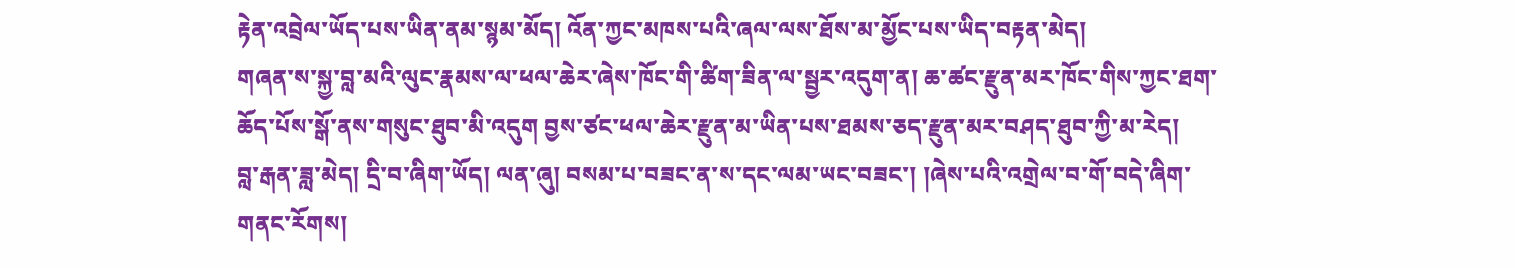རྟེན་འབྲེལ་ཡོད་པས་ཡིན་ནམ་སྙམ་མོད། འོན་ཀྱང་མཁས་པའི་ཞལ་ལས་ཐོས་མ་མྱོང་པས་ཡིད་བརྟན་མེད།
གཞན་ས་སྐྱ་བླ་མའི་ལུང་རྣམས་ལ་ཕལ་ཆེར་ཞེས་ཁོང་གི་ཚིག་ཟིན་ལ་སྦྱར་འདུག་ན། ཆ་ཚང་རྫུན་མར་ཁོང་གིས་ཀྱང་ཐག་ཆོད་པོས་སྒོ་ནས་གསུང་ཐུབ་མི་འདུག བྱས་ཙང་ཕལ་ཆེར་རྫུན་མ་ཡིན་པས་ཐམས་ཅད་རྫུན་མར་བཤད་ཐུབ་ཀྱི་མ་རེད།
བླ་རྒན་ཟླ་མེད། དྲི་བ་ཞིག་ཡོད། ལན་ཞུ། བསམ་པ་བཟང་ན་ས་དང་ལམ་ཡང་བཟང་། །ཞེས་པའི་འགྲེལ་བ་གོ་བདེ་ཞིག་གནང་རོགས།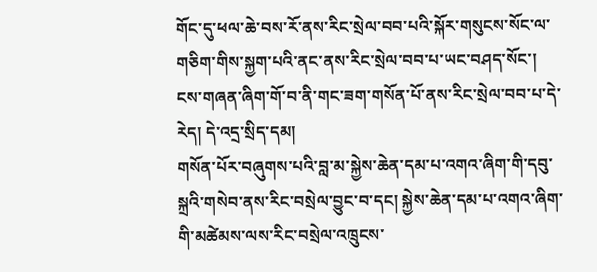གོང་དུ་ཕལ་ཆེ་བས་རོ་ནས་རིང་སྲེལ་བབ་པའི་སྐོར་གསུངས་སོང་ལ་གཅིག་གིས་སྐྱག་པའི་ནང་ནས་རིང་སྲེལ་བབ་པ་ཡང་བཤད་སོང་། ངས་གཞན་ཞིག་གོ་བ་ནི་གང་ཟག་གསོན་པོ་ནས་རིང་སྲེལ་བབ་པ་དེ་རེད། དེ་འདྲ་སྲིད་དམ།
གསོན་པོར་བཞུགས་པའི་བླ་མ་སྐྱེས་ཆེན་དམ་པ་འགའ་ཞིག་གི་དབུ་སྐྲའི་གསེབ་ནས་རིང་བསྲེལ་བྱུང་བ་དང། སྐྱེས་ཆེན་དམ་པ་འགའ་ཞིག་གི་མཚེམས་ལས་རིང་བསྲེལ་འཁྲུངས་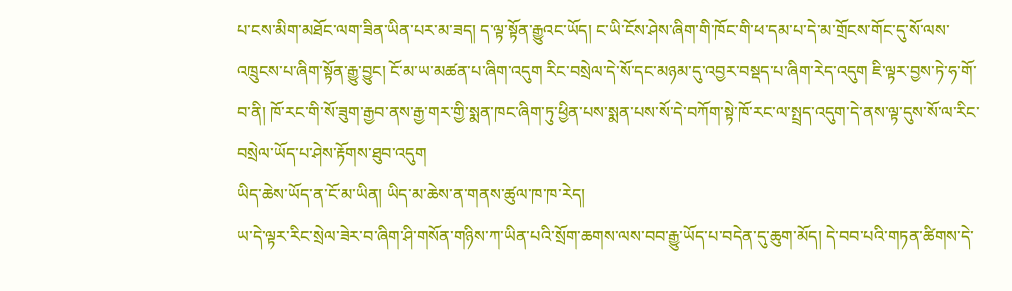པ་ངས་མིག་མཐོང་ལག་ཟིན་ཡིན་པར་མ་ཟད། ད་ལྟ་སྟོན་རྒྱུའང་ཡོད། ང་ཡི་ངོས་ཤེས་ཞིག་གི་ཁོང་གི་ཕ་དམ་པ་དེ་མ་གྲོངས་གོང་དུ་སོ་ལས་འཁྲུངས་པ་ཞིག་སྟོན་རྒྱུ་བྱུང། ངོ་མ་ཡ་མཚན་པ་ཞིག་འདུག རིང་བསྲེལ་དེ་སོ་དང་མཉམ་དུ་འབྱར་བསྡད་པ་ཞིག་རེད་འདུག ཇི་ལྟར་བྱས་ཏེ་ཧ་གོ་བ་ནི། ཁོ་རང་གི་སོ་ཟུག་རྒྱབ་ནས་རྒྱ་གར་གྱི་སྨན་ཁང་ཞིག་ཏུ་ཕྱིན་པས་སྨན་པས་སོ་དེ་བཀོག་སྟེ་ཁོ་རང་ལ་སྤྲད་འདུག་དེ་ནས་ལྟ་དུས་སོ་ལ་རིང་བསྲེལ་ཡོད་པ་ཤེས་རྟོགས་ཐུབ་འདུག
ཡིད་ཆེས་ཡོད་ན་ངོ་མ་ཡིན། ཡིད་མ་ཆེས་ན་གནས་ཚུལ་ཁ་ཁ་རེད།
ཡ་དེ་ལྟར་རིང་སྲེལ་ཟེར་བ་ཞིག་ཤི་གསོན་གཉིས་ཀ་ཡིན་པའི་སྲོག་ཆགས་ལས་བབ་རྒྱུ་ཡོད་པ་བདེན་དུ་ཆུག་མོད། དེ་བབ་པའི་གཏན་ཚིགས་དེ་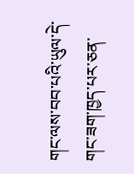གང་ལས་བབ་པའི་ཡུལ་དེ་གང་ཟག་ཁྱད་པར་ཅན་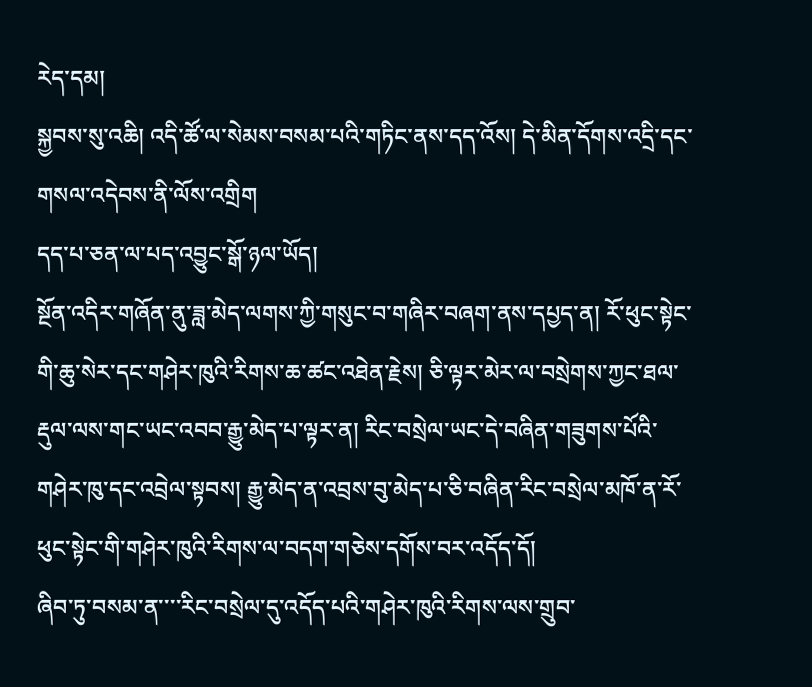རེད་དམ།
སྐྱབས་སུ་འཆི། འདི་ཚོ་ལ་སེམས་བསམ་པའི་གཏིང་ནས་དད་འོས། དེ་མིན་དོགས་འདྲི་དང་གསལ་འདེབས་ནི་ལོས་འགྲིག
དད་པ་ཅན་ལ་པད་འབྱུང་སྒོ་ཉལ་ཡོད།
སྔོན་འདིར་གཞོན་ནུ་ཟླ་མེད་ལགས་ཀྱི་གསུང་བ་གཞིར་བཞག་ནས་དཔྱད་ན། རོ་ཕུང་སྟེང་གི་ཆུ་སེར་དང་གཤེར་ཁུའི་རིགས་ཆ་ཚང་འཐེན་རྗེས། ཅི་ལྟར་མེར་ལ་བསྲེགས་ཀྱང་ཐལ་རྡུལ་ལས་གང་ཡང་འབབ་རྒྱུ་མེད་པ་ལྟར་ན། རིང་བསྲེལ་ཡང་དེ་བཞིན་གཟུགས་པོའི་གཤེར་ཁུ་དང་འབྲེལ་སྟབས། རྒྱུ་མེད་ན་འབྲས་བུ་མེད་པ་ཅི་བཞིན་རིང་བསྲེལ་མཁོ་ན་རོ་ཕུང་སྟེང་གི་གཤེར་ཁུའི་རིགས་ལ་བདག་གཅེས་དགོས་བར་འདོད་དོ།
ཞིབ་ཏུ་བསམ་ན་་་་རིང་བསྲེལ་དུ་འདོད་པའི་གཤེར་ཁུའི་རིགས་ལས་གྲུབ་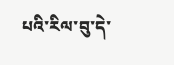པའི་རིལ་བུ་དེ་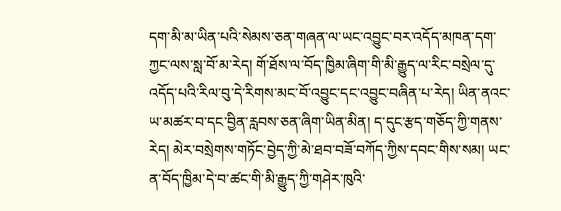དག་མི་མ་ཡིན་པའི་སེམས་ཅན་གཞན་ལ་ཡང་འབྱུང་བར་འདོད་མཁན་དག་ཀྱང་ལས་སླ་བོ་མ་རེད། གོ་ཐོས་ལ་བོད་ཁྱིམ་ཞིག་གི་མི་རྒྱུད་ལ་རིང་བསྲེལ་དུ་འདོད་པའི་རིལ་བུ་དེ་རིགས་མང་བོ་འབྱུང་དང་འབྱུང་བཞིན་པ་རེད། ཡིན་ནའང་ཡ་མཚར་བ་དང་བྱིན་རླབས་ཅན་ཞིག་ཡིན་མིན། ད་དུང་རྩད་གཅོད་ཀྱི་གནས་རེད། མེར་བསྲེགས་གཏོང་བྱེད་ཀྱི་མེ་ཐབ་བཟོ་བཀོད་ཀྱིས་དབང་གིས་སམ། ཡང་ན་བོད་ཁྱིམ་དེ་བ་ཚང་གི་མི་རྒྱུད་ཀྱི་གཤེར་ཁུའི་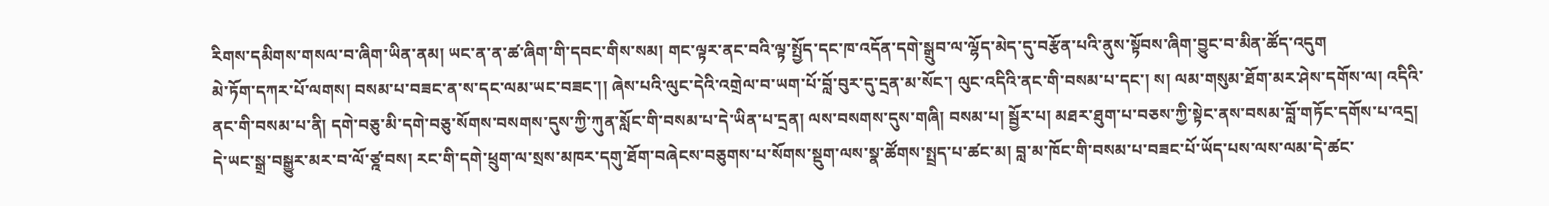རིགས་དམིགས་གསལ་བ་ཞིག་ཡིན་ནམ། ཡང་ན་ན་ཚ་ཞིག་གི་དབང་གིས་སམ། གང་ལྟར་ནང་བའི་ལྟ་སྤྱོད་དང་ཁ་འདོན་དགེ་སྒྲུབ་ལ་ལྷོད་མེད་དུ་བརྩོན་པའི་ནུས་སྟོབས་ཞིག་བྱུང་བ་མིན་ཚོད་འདུག
མེ་ཏོག་དཀར་པོ་ལགས། བསམ་པ་བཟང་ན་ས་དང་ལམ་ཡང་བཟང་།། ཞེས་པའི་ལུང་དེའི་འགྲེལ་བ་ཡག་པོ་བློ་བུར་དུ་དྲན་མ་སོང་། ལུང་འདིའི་ནང་གི་བསམ་པ་དང་། ས། ལམ་གསུམ་ཐོག་མར་ཤེས་དགོས་ལ། འདིའི་ནང་གི་བསམ་པ་ནི། དགེ་བཅུ་མི་དགེ་བཅུ་སོགས་བསགས་དུས་ཀྱི་ཀུན་སློང་གི་བསམ་པ་དེ་ཡིན་པ་དྲན། ལས་བསགས་དུས་གཞི། བསམ་པ། སྦྱོར་པ། མཐར་ཐུག་པ་བཅས་ཀྱི་སྟེང་ནས་བསམ་བློ་གཏོང་དགོས་པ་འདྲ། དེ་ཡང་སྒྲ་བསྒྱུར་མར་བ་ལོ་ཙྰ་བས། རང་གི་དགེ་ཕྲུག་ལ་སྲས་མཁར་དགུ་ཐོག་བཞེངས་བཅུགས་པ་སོགས་སྡུག་ལས་སྣ་ཚོགས་སྤྲད་པ་ཚང་མ། བླ་མ་ཁོང་གི་བསམ་པ་བཟང་པོ་ཡོད་པས་ལས་ལམ་དེ་ཚང་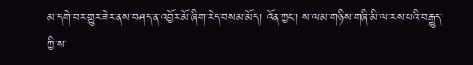མ་དགེ་བར་གྱུར་ཟེར་ནས་བཤད་ན་འབྱོར་མོ་ཞིག་རེད་བསམ་མོད། འོན་ཀྱང་། ས་ལམ་གཉིས་གཞི་མི་ལ་རས་པའི་བརྒྱུད་ཀྱི་ས་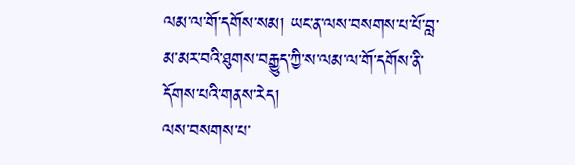ལམ་ལ་གོ་དགོས་སམ། ཡང་ན་ལས་བསགས་པ་པོ་བླ་མ་མར་བའི་ཐུགས་བརྒྱུད་ཀྱི་ས་ལམ་ལ་གོ་དགོས་ནི་དོགས་པའི་གནས་རེད།
ལས་བསགས་པ་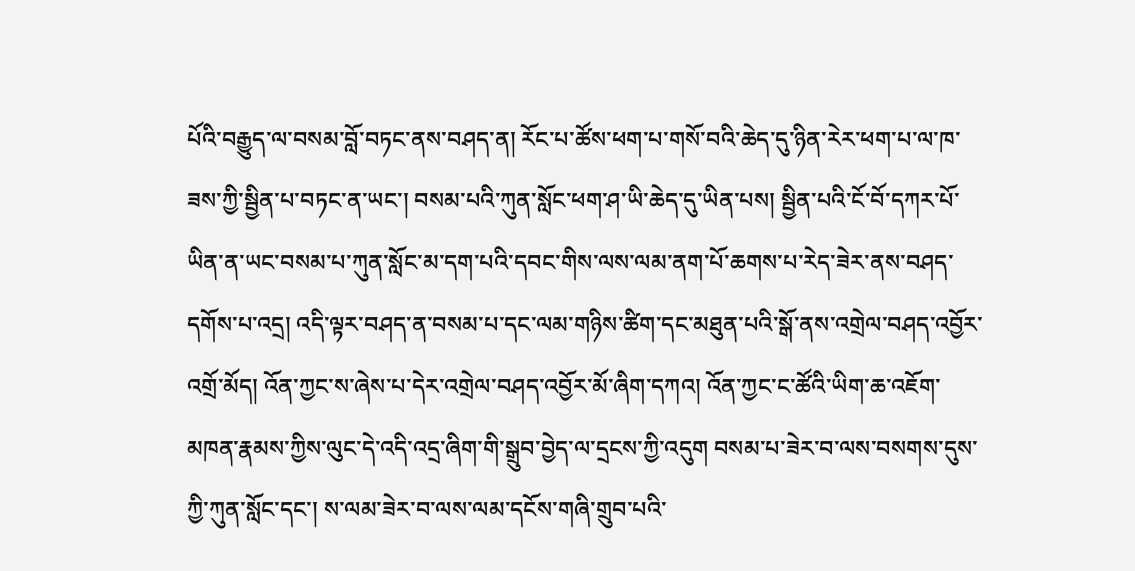པོའི་བརྒྱུད་ལ་བསམ་བློ་བཏང་ནས་བཤད་ན། རོང་པ་ཚོས་ཕག་པ་གསོ་བའི་ཆེད་དུ་ཉིན་རེར་ཕག་པ་ལ་ཁ་ཟས་ཀྱི་སྦྱིན་པ་བཏང་ན་ཡང་། བསམ་པའི་ཀུན་སློང་ཕག་ཤ་ཡི་ཆེད་དུ་ཡིན་པས། སྦྱིན་པའི་ངོ་བོ་དཀར་པོ་ཡིན་ན་ཡང་བསམ་པ་ཀུན་སློང་མ་དག་པའི་དབང་གིས་ལས་ལམ་ནག་པོ་ཆགས་པ་རེད་ཟེར་ནས་བཤད་དགོས་པ་འདྲ། འདི་ལྟར་བཤད་ན་བསམ་པ་དང་ལམ་གཉིས་ཚིག་དང་མཐུན་པའི་སྒོ་ནས་འགྲེལ་བཤད་འབྱོར་འགྲོ་མོད། འོན་ཀྱང་ས་ཞེས་པ་དེར་འགྲེལ་བཤད་འབྱོར་མོ་ཞིག་དཀའ། འོན་ཀྱང་ང་ཚོའི་ཡིག་ཆ་འཇོག་མཁན་རྣམས་ཀྱིས་ལུང་དེ་འདི་འདྲ་ཞིག་གི་སྒྲུབ་བྱེད་ལ་དྲངས་ཀྱི་འདུག བསམ་པ་ཟེར་བ་ལས་བསགས་དུས་ཀྱི་ཀུན་སློང་དང་། ས་ལམ་ཟེར་བ་ལས་ལམ་དངོས་གཞི་གྲུབ་པའི་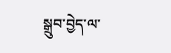སྒྲུབ་བྱེད་ལ་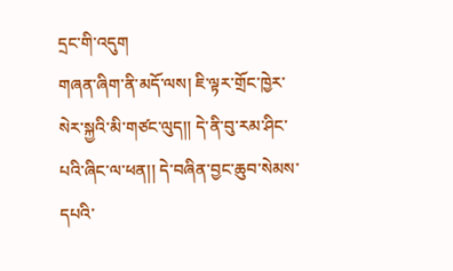དྲང་གི་འདུག
གཞན་ཞིག་ནི་མདོ་ལས། ཇི་ལྟར་གྲོང་ཁྱེར་སེར་སྐྱའི་མི་གཙང་ལུད།། དེ་ནི་བུ་རམ་ཤིང་པའི་ཞིང་ལ་ཕན།། དེ་བཞིན་བྱང་ཆུབ་སེམས་དཔའི་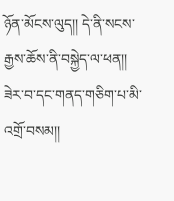ཉོན་མོངས་ལུད།། དེ་ནི་སངས་རྒྱས་ཆོས་ནི་བསྐྱེད་ལ་ཕན།། ཟེར་བ་དང་གནད་གཅིག་པ་མི་འགྲོ་བསམ།།